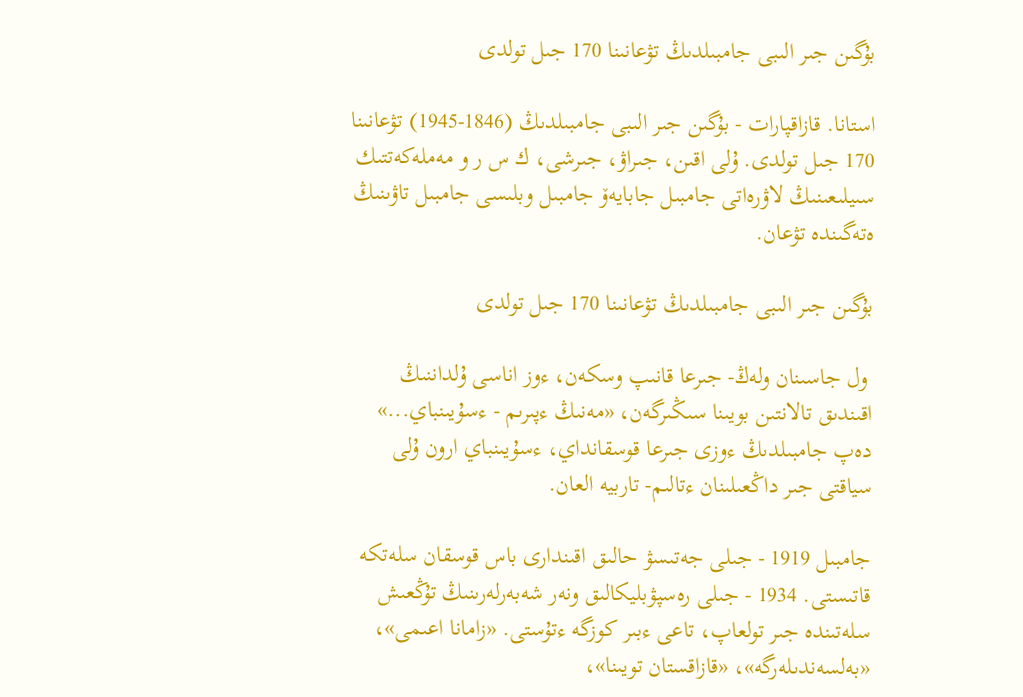بۇگىن جىر الىبى جامبىلدىڭ تۋعانىنا 170 جىل تولدى

استانا. قازاقپارات - بۇگىن جىر الىبى جامبىلدىڭ (1846-1945) تۋعانىنا 170 جىل تولدى. ۇلى اقىن، جىراۋ، جىرشى، ك س ر و مەملەكەتتىك سىيلىعىنىڭ لاۋرەاتى جامبىل جابايەۆ جامبىل وبلىسى جامبىل تاۋىنىڭ ەتەگىندە تۋعان.

بۇگىن جىر الىبى جامبىلدىڭ تۋعانىنا 170 جىل تولدى

 ول جاسىنان ولەڭ- جىرعا قانىپ وسكەن، ءوز اناسى ۇلداننىڭ اقىندىق تالانتىن بويىنا سىڭىرگەن، «مەنىڭ ءپىرىم - ءسۇيىنباي...» دەپ جامبىلدىڭ ءوزى جىرعا قوسقانداي، ءسۇيىنباي ارون ۇلى سياقتى جىر داڭعىلىنان ءتالىم- تاربيە العان.

جامبىل 1919 - جىلى جەتىسۋ حالىق اقىندارى باس قوسقان سلەتكە قاتىستى. 1934 - جىلى رەسپۋبليكالىق ونەر شەبەرلەرىنىڭ تۇڭعىش سلەتىندە جىر تولعاپ، تاعى ءبىر كوزگە ءتۇستى. «زامانا اعىمى»، «بەلسەندىلەرگە»، «قازاقستان تويىنا»،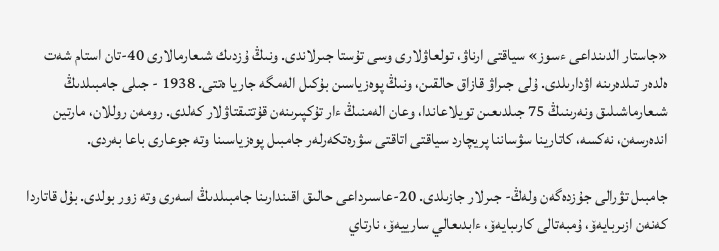«جاستار الدىنداعى ءسوز» سياقتى ارناۋ، تولعاۋلارى وسى تۇستا جىرلاندى. ونىڭ ۇزدىك شىعارمالارى 40-تان استام شەت ەلدەر تىلدەرىنە اۋدارىلدى. ۇلى جىراۋ قازاق حالقىن، ونىڭ پوەزياسىن بۇكىل الەمگە جاريا ەتتى. 1938 - جىلى جامبىلدىڭ شىعارماشىلىق ونەرىنىڭ 75 جىلدىعىن تويلاعاندا، وعان الەمنىڭ ءار تۇكپىرىنەن قۇتتىقتاۋلار كەلدى. رومەن روللان، مارتين اندەرسەن، نەكسە، كاتارينا سۋساننا پريچارد سياقتى اتاقتى سۋرەتكەرلەر جامبىل پوەزياسىنا وتە جوعارى باعا بەردى.

جامبىل تۋرالى جۇزدەگەن ولەڭ- جىرلار جازىلدى. 20-عاسىرداعى حالىق اقىندارىنا جامبىلدىڭ اسەرى وتە زور بولدى. بۇل قاتاردا كەنەن ازىربايەۆ، ۇمبەتالى كارىبايەۆ، ءابدىعالي سارييەۆ، نارتاي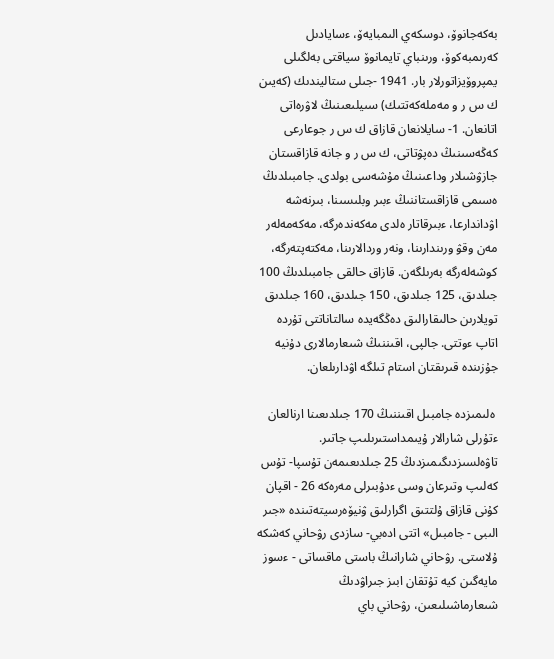بەكەجانوۆ، دوسكەي الىمبايەۆ، ءسايادىل كەرىمبەكوۆ، ورىنباي تايمانوۆ سياقتى بەلگىلى يمپروۆيزاتورلار بار. 1941 -جىلى ستاليندىك (كەيىن ك س ر و مەملەكەتتىك) سىيلىعىنىڭ لاۋرەاتى اتانعان. 1- سايلانعان قازاق ك س ر جوعارعى كەڭەسىنىڭ دەپۋتاتى، ك س ر و جانە قازاقستان جازۋشىلار وداعىنىڭ مۇشەسى بولدى. جامبىلدىڭ ەسىمى قازاقستاننىڭ ءبىر وبلىسىنا، بىرنەشە اۋداندارعا، ءبىرقاتار ەلدى مەكەندەرگە، مەكەمەلەر مەن وقۋ ورىندارىنا، ونەر وردالارىنا، مەكتەپتەرگە، كوشەلەرگە بەرىلگەن. قازاق حالقى جامبىلدىڭ 100 جىلدىق، 125 جىلدىق، 150 جىلدىق، 160 جىلدىق تويلارىن حالىقارالىق دەڭگەيدە سالتاناتتى تۇردە اتاپ ءوتتى. جالپى، اقىننىڭ شىعارمالارى دۇنيە جۇزىندە قىرىقتان استام تىلگە اۋدارىلعان.

 ەلىمىزدە جامبىل اقىننىڭ 170 جىلدىعىنا ارنالعان ءتۇرلى شارالار ۇيىمداستىرىلىپ جاتىر. تاۋەلسىزدىگىمىزدىڭ 25 جىلدىعىمەن تۇسپا- تۇس كەلىپ وتىرعان وسى ءدۇبىرلى مەرەكە 26 - اقپان كۇنى قازاق ۇلتتىق اگرارلىق ۋنيۆەرسيتەتىندە «جىر الىبى - جامبىل» اتتى ادەبي- سازدى رۋحاني كەشكە ۇلاستى. رۋحاني شارانىڭ باستى ماقساتى - ءسوز مايەگىن كيە تۇتقان ابىز جىراۋدىڭ شىعارماشىلىعىن، رۋحاني باي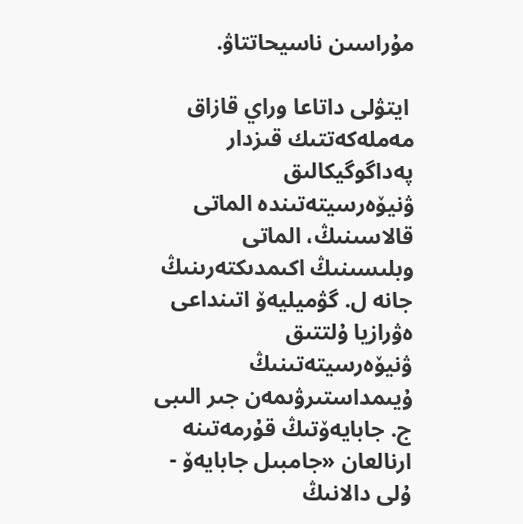مۇراسىن ناسيحاتتاۋ.

 ايتۋلى داتاعا وراي قازاق مەملەكەتتىك قىزدار پەداگوگيكالىق ۋنيۆەرسيتەتىندە الماتى قالاسىنىڭ، الماتى وبلىسىنىڭ اكىمدىكتەرىنىڭ جانە ل. گۋميليەۆ اتىنداعى ەۋرازيا ۇلتتىق ۋنيۆەرسيتەتىنىڭ ۇيىمداستىرۋىمەن جىر الىبى ج. جابايەۆتىڭ قۇرمەتىنە ارنالعان «جامبىل جابايەۆ - ۇلى دالانىڭ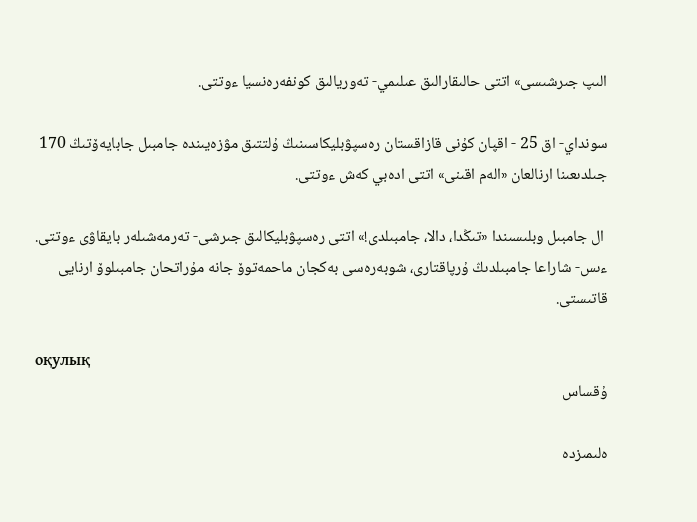الىپ جىرشىسى» اتتى حالىقارالىق عىلىمي- تەوريالىق كونفەرەنسيا ءوتتى.

سونداي- اق 25 - اقپان كۇنى قازاقستان رەسپۋبليكاسىنىڭ ۇلتتىق مۋزەيىندە جامبىل جابايەۆتىڭ 170 جىلدىعىنا ارنالعان «الەم اقىنى» اتتى ادەبي كەش ءوتتى.

 ال جامبىل وبلىسىندا «تىڭدا، دالا، جامبىلدى!» اتتى رەسپۋبليكالىق جىرشى- تەرمەشىلەر بايقاۋى ءوتتى. ءىس- شاراعا جامبىلدىڭ ۇرپاقتارى، شوبەرەسى بەكجان ماحمەتوۆ جانە مۇراتحان جامبىلوۆ ارنايى قاتىستى.

оқулық
ۇقساس

ەلىمىزدە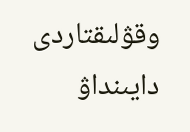وقۋلىقتاردى دايىنداۋ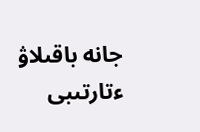جانە باقىلاۋ ءتارتىبى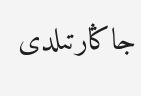جاڭارتىلدى